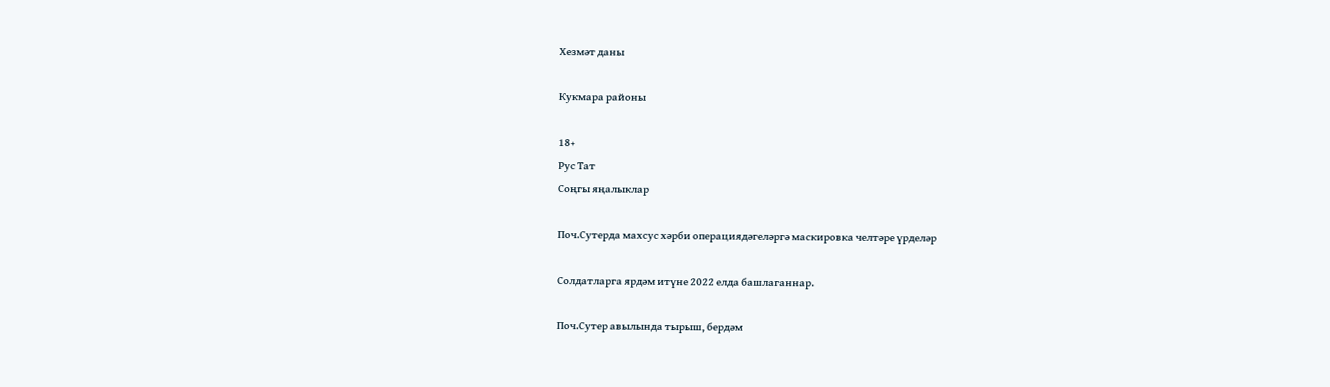Хезмәт даны

Кукмара районы

18+
Рус Тат
Соңгы яңалыклар

Поч.Сутерда махсус хәрби операциядәгеләргә маскировка челтәре үрделәр

Солдатларга ярдәм итүне 2022 елда башлаганнар.

Поч.Сутер авылында тырыш, бердәм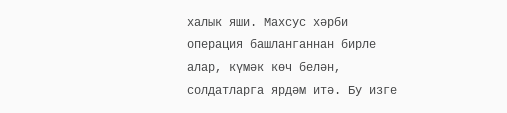халык яши. Махсус хәрби операция башланганнан бирле алар, күмәк көч белән, солдатларга ярдәм итә. Бу изге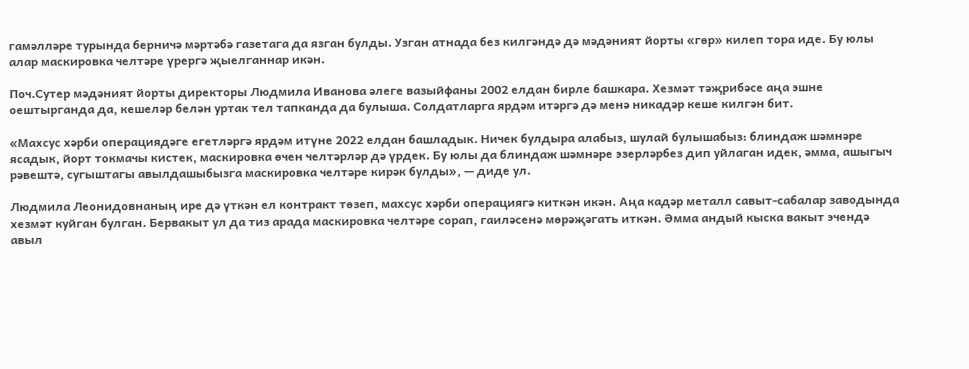гамәлләре турында берничә мәртәбә газетага да язган булды. Узган атнада без килгәндә дә мәдәният йорты «гөр» килеп тора иде. Бу юлы алар маскировка челтәре үрергә җыелганнар икән.

Поч.Сутер мәдәният йорты директоры Людмила Иванова әлеге вазыйфаны 2002 елдан бирле башкара. Хезмәт тәҗрибәсе аңа эшне оештырганда да, кешеләр белән уртак тел тапканда да булыша. Солдатларга ярдәм итәргә дә менә никадәр кеше килгән бит.

«Махсус хәрби операциядәге егетләргә ярдәм итүне 2022 елдан башладык. Ничек булдыра алабыз, шулай булышабыз: блиндаж шәмнәре ясадык, йорт токмачы кистек, маскировка өчен челтәрләр дә үрдек. Бу юлы да блиндаж шәмнәре эзерләрбез дип уйлаган идек, әмма, ашыгыч рәвештә, сугыштагы авылдашыбызга маскировка челтәре кирәк булды», — диде ул.

Людмила Леонидовнаның ире дә үткән ел контракт төзеп, махсус хәрби операциягә киткән икән. Аңа кадәр металл савыт-сабалар заводында хезмәт куйган булган. Бервакыт ул да тиз арада маскировка челтәре сорап, гаиләсенә мөрәҗәгать иткән. Әмма андый кыска вакыт эчендә авыл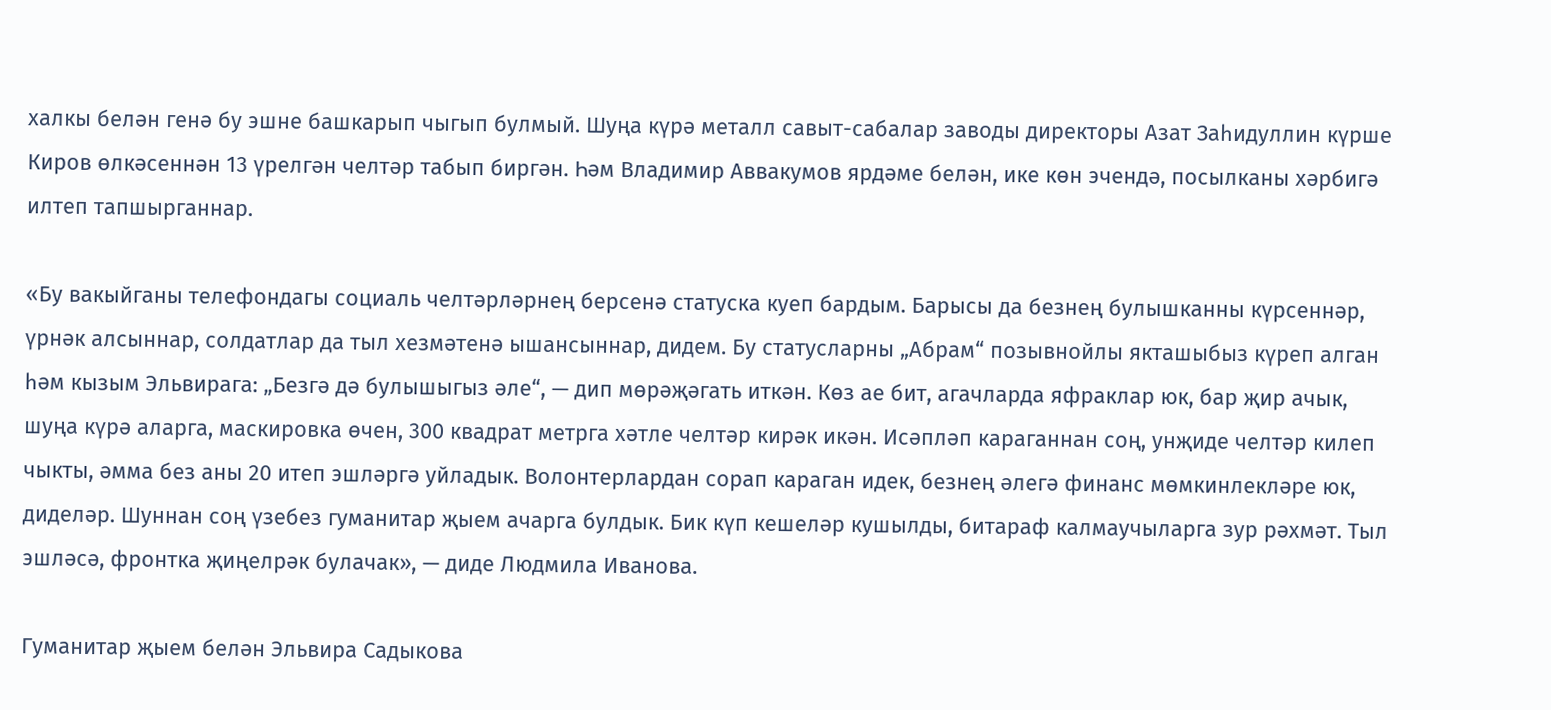халкы белән генә бу эшне башкарып чыгып булмый. Шуңа күрә металл савыт-сабалар заводы директоры Азат Заһидуллин күрше Киров өлкәсеннән 13 үрелгән челтәр табып биргән. Һәм Владимир Аввакумов ярдәме белән, ике көн эчендә, посылканы хәрбигә илтеп тапшырганнар.

«Бу вакыйганы телефондагы социаль челтәрләрнең берсенә статуска куеп бардым. Барысы да безнең булышканны күрсеннәр, үрнәк алсыннар, солдатлар да тыл хезмәтенә ышансыннар, дидем. Бу статусларны „Абрам“ позывнойлы якташыбыз күреп алган һәм кызым Эльвирага: „Безгә дә булышыгыз әле“, — дип мөрәҗәгать иткән. Көз ае бит, агачларда яфраклар юк, бар җир ачык, шуңа күрә аларга, маскировка өчен, 300 квадрат метрга хәтле челтәр кирәк икән. Исәпләп караганнан соң, унҗиде челтәр килеп чыкты, әмма без аны 20 итеп эшләргә уйладык. Волонтерлардан сорап караган идек, безнең әлегә финанс мөмкинлекләре юк, диделәр. Шуннан соң үзебез гуманитар җыем ачарга булдык. Бик күп кешеләр кушылды, битараф калмаучыларга зур рәхмәт. Тыл эшләсә, фронтка җиңелрәк булачак», — диде Людмила Иванова.

Гуманитар җыем белән Эльвира Садыкова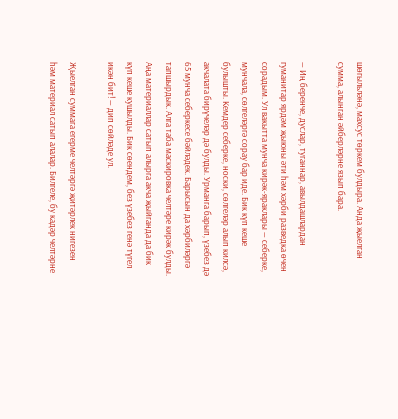шөгыльләнә, махсус төркем булдыра. Анда җыелган сумма, алынган әйберләрне язып бара.

— Иң беренче, дуслар, туганнар, авылдашлардан гуманитар ярдәм җыюны әти һәм хәрби разведка өчен сорадым. Ул вакытта мунча кирәк-яраклары — себерке, мунчала, сөлгеләргә сорау бар иде. Бик күп кеше булышты. Кемдер себерке, носки, сөлгеләр алып килсә, акчалата бирүчеләр дә булды. Урманга барып, үзебез дә 65 мунча себеркесе бәйләдек. Барысын да хәрбиләргә тапшырдык. Алга таба маскировка челтәре кирәк булды. Аңа материаллар сатып алырга акча җыйганда да бик күп кеше кушылды. Бик сөендем, без үзебез генә түгел икән бит! — дип сөйләде ул.

Җыелган суммага егерме челтәргә җитәрлек нигезен һәм материал сатып алалар. Билгеле, бу кадәр челтәрне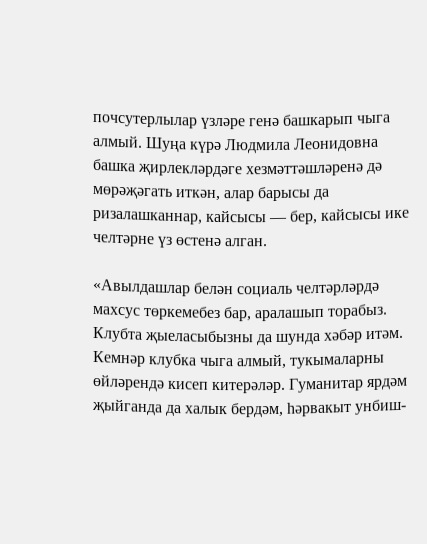почсутерлылар үзләре генә башкарып чыга алмый. Шуңа күрә Людмила Леонидовна башка җирлекләрдәге хезмәттәшләренә дә мөрәҗәгать иткән, алар барысы да ризалашканнар, кайсысы — бер, кайсысы ике челтәрне үз өстенә алган.

«Авылдашлар белән социаль челтәрләрдә махсус төркемебез бар, аралашып торабыз. Клубта җыеласыбызны да шунда хәбәр итәм. Кемнәр клубка чыга алмый, тукымаларны өйләрендә кисеп китерәләр. Гуманитар ярдәм җыйганда да халык бердәм, һәрвакыт унбиш-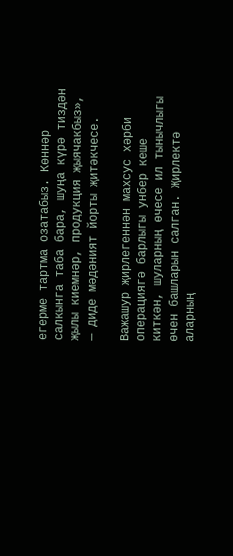егерме тартма озатабыз. Көннәр салкынга таба бара, шуңа күрә тиздән җылы киемнәр, продукция җыячакбыз», — диде мәдәният йорты җитәкчесе.

Важашур җирлегеннән махсус хәрби операциягә барлыгы унбер кеше киткән, шуларның өчесе ил тынычлыгы өчен башларын салган. Җирлектә аларның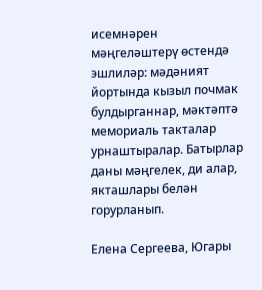исемнәрен мәңгеләштерү өстендә эшлиләр: мәдәният йортында кызыл почмак булдырганнар, мәктәптә мемориаль такталар урнаштыралар. Батырлар даны мәңгелек, ди алар, якташлары белән горурланып.

Елена Сергеева, Югары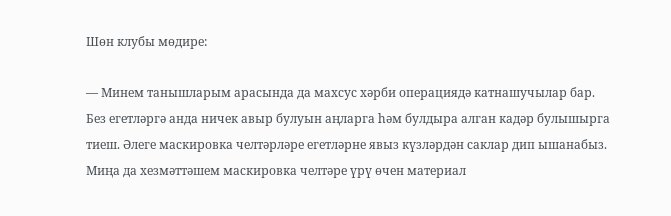Шөн клубы мөдире:

— Минем танышларым арасында да махсус хәрби операциядә катнашучылар бар. Без егетләргә анда ничек авыр булуын аңларга һәм булдыра алган кадәр булышырга тиеш. Әлеге маскировка челтәрләре егетләрне явыз күзләрдән саклар дип ышанабыз. Миңа да хезмәттәшем маскировка челтәре үрү өчен материал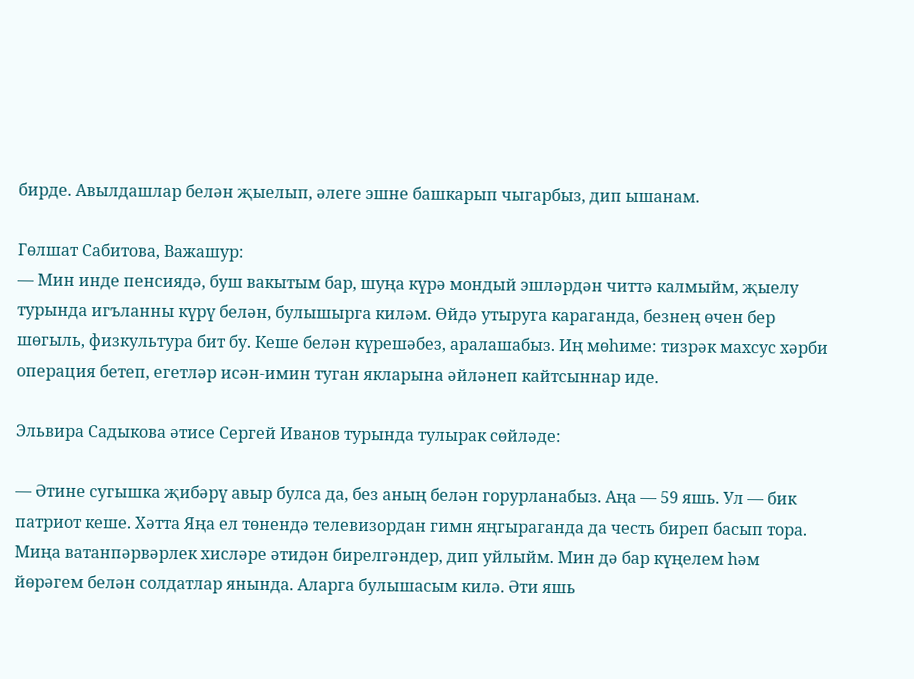бирде. Авылдашлар белән җыелып, әлеге эшне башкарып чыгарбыз, дип ышанам.

Гөлшат Сабитова, Важашур:
— Мин инде пенсиядә, буш вакытым бар, шуңа күрә мондый эшләрдән читтә калмыйм, җыелу турында игъланны күрү белән, булышырга киләм. Өйдә утыруга караганда, безнең өчен бер шөгыль, физкультура бит бу. Кеше белән күрешәбез, аралашабыз. Иң мөһиме: тизрәк махсус хәрби операция бетеп, егетләр исән-имин туган якларына әйләнеп кайтсыннар иде.

Эльвира Садыкова әтисе Сергей Иванов турында тулырак сөйләде:

— Әтине сугышка җибәрү авыр булса да, без аның белән горурланабыз. Аңа — 59 яшь. Ул — бик патриот кеше. Хәтта Яңа ел төнендә телевизордан гимн яңгыраганда да честь биреп басып тора. Миңа ватанпәрвәрлек хисләре әтидән бирелгәндер, дип уйлыйм. Мин дә бар күңелем һәм йөрәгем белән солдатлар янында. Аларга булышасым килә. Әти яшь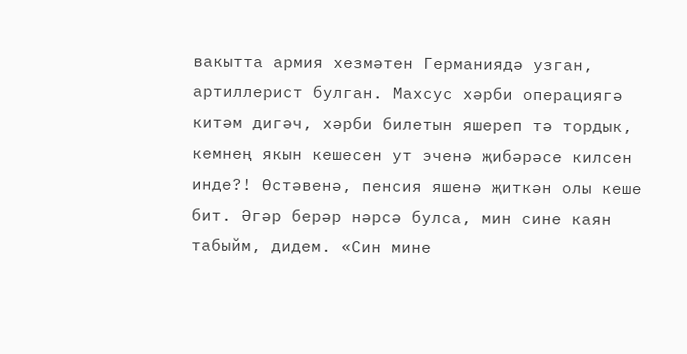вакытта армия хезмәтен Германиядә узган, артиллерист булган. Махсус хәрби операциягә китәм дигәч, хәрби билетын яшереп тә тордык, кемнең якын кешесен ут эченә җибәрәсе килсен инде?! Өстәвенә, пенсия яшенә җиткән олы кеше бит. Әгәр берәр нәрсә булса, мин сине каян табыйм, дидем. «Син мине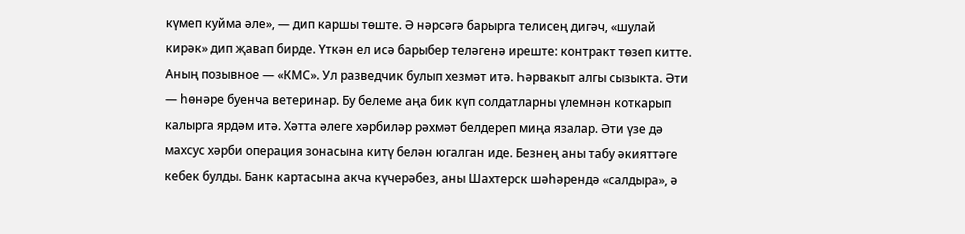күмеп куйма әле», — дип каршы төште. Ә нәрсәгә барырга телисең дигәч, «шулай кирәк» дип җавап бирде. Үткән ел исә барыбер теләгенә иреште: контракт төзеп китте. Аның позывное — «КМС». Ул разведчик булып хезмәт итә. Һәрвакыт алгы сызыкта. Әти — һөнәре буенча ветеринар. Бу белеме аңа бик күп солдатларны үлемнән коткарып калырга ярдәм итә. Хәтта әлеге хәрбиләр рәхмәт белдереп миңа язалар. Әти үзе дә махсус хәрби операция зонасына китү белән югалган иде. Безнең аны табу әкияттәге кебек булды. Банк картасына акча күчерәбез, аны Шахтерск шәһәрендә «салдыра», ә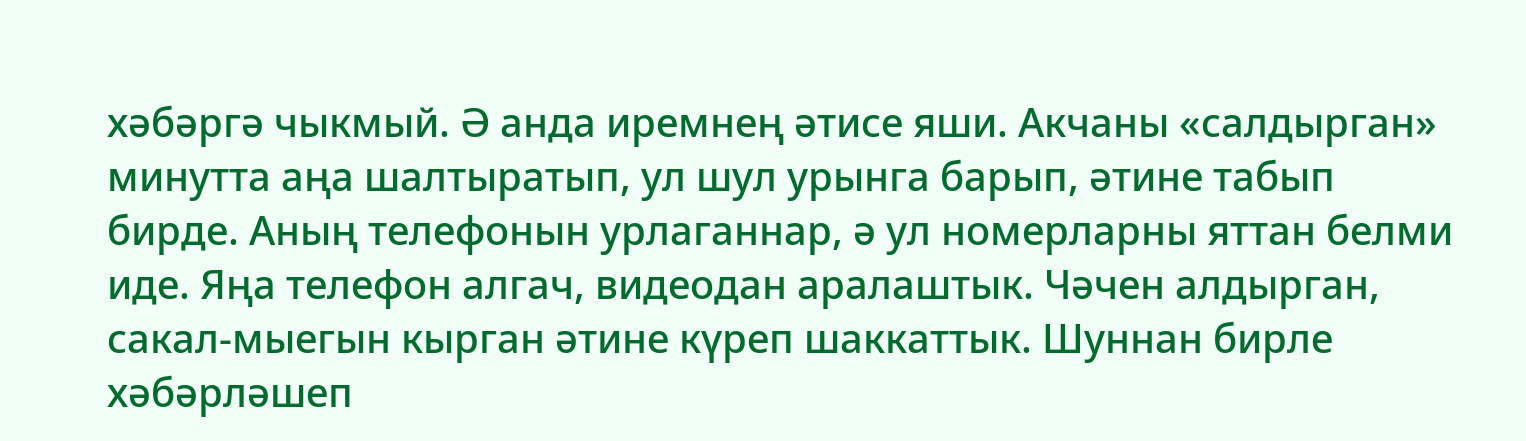хәбәргә чыкмый. Ә анда иремнең әтисе яши. Акчаны «салдырган» минутта аңа шалтыратып, ул шул урынга барып, әтине табып бирде. Аның телефонын урлаганнар, ә ул номерларны яттан белми иде. Яңа телефон алгач, видеодан аралаштык. Чәчен алдырган, сакал-мыегын кырган әтине күреп шаккаттык. Шуннан бирле хәбәрләшеп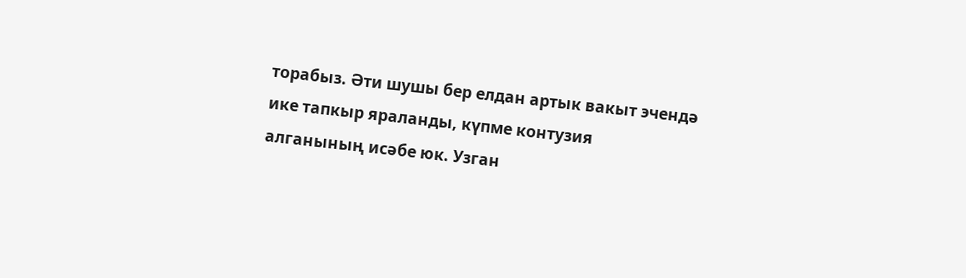торабыз. Әти шушы бер елдан артык вакыт эчендә ике тапкыр яраланды, күпме контузия алганының исәбе юк. Узган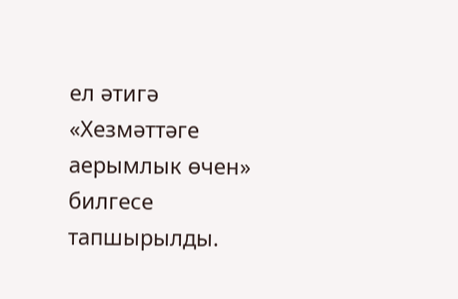ел әтигә «Хезмәттәге аерымлык өчен» билгесе тапшырылды.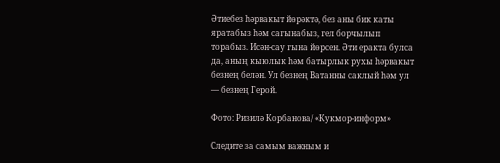Әтиебез һәрвакыт йөрәктә, без аны бик каты яратабыз һәм сагынабыз, гел борчылып торабыз. Исән-сау гына йөрсен. Әти еракта булса да, аның кыюлык һәм батырлык рухы һәрвакыт безнең белән. Ул безнең Ватанны саклый һәм ул — безнең Герой.

Фото: Ризилә Корбанова/ «Кукмор-информ»

Следите за самым важным и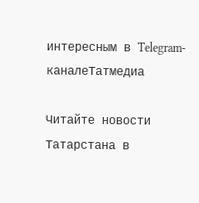интересным в Telegram-каналеТатмедиа

Читайте новости Татарстана в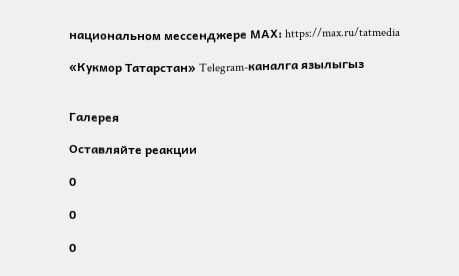национальном мессенджере MАХ: https://max.ru/tatmedia

«Кукмор Татарстан» Telegram-каналга язылыгыз


Галерея

Оставляйте реакции

0

0

0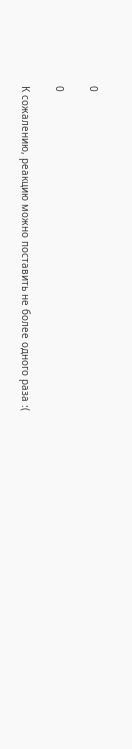0

0

К сожалению, реакцию можно поставить не более одного раза :(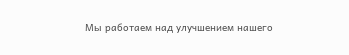Мы работаем над улучшением нашего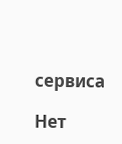сервиса

Нет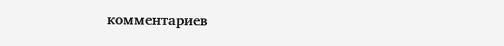комментариев